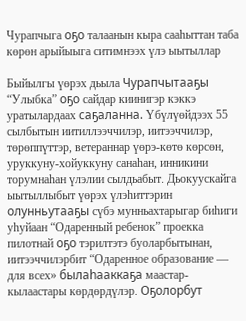Чурапчыга оҕо талаанын кыра сааһыттан таба көрөн арыйыыга ситимнээх үлэ ыытыллар

Быйылгы үөрэх дьыла Чурапчытааҕы “Улыбка” оҕо сайдар киинигэр кэккэ уратылардаах саҕаланна. Үбүлүөйдээх 55 сылбытын иитиллээччилэр, иитээччилэр, төрөппүттэр, ветераннар үөрэ-көтө көрсөн, уруккуну-хойуккуну санаһан, инникини торумнаһан үлэлии сылдьабыт. Дьокуускайга ыытыллыбыт үөрэх үлэһиттэрин олунньутааҕы сүбэ мунньахтарыгар биһиги уһуйаан “Одаренный ребенок” проекка пилотнай оҕо тэрилтэтэ буоларбытынан, иитээччилэрбит “Одаренное образование — для всех» былаһааккаҕа маастар-кылаастары көрдөрдүлэр. Оҕолорбут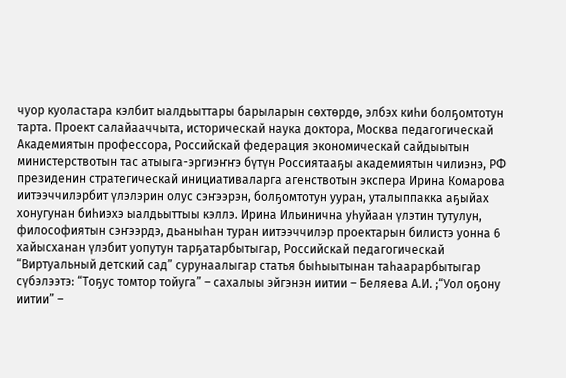чуор куоластара кэлбит ыалдьыттары барыларын сөхтөрдө, элбэх киһи болҕомтотун тарта. Проект салайааччыта, историческай наука доктора, Москва педагогическай Академиятын профессора, Российскай федерация экономическай сайдыытын министерствотын тас атыыга-эргиэҥҥэ бүтүн Россиятааҕы академиятын чилиэнэ, РФ президенин стратегическай инициативаларга агенствотын экспера Ирина Комарова иитээччилэрбит үлэлэрин олус сэҥээрэн, болҕомтотун ууран, уталыппакка аҕыйах хонугунан биһиэхэ ыалдьыттыы кэллэ. Ирина Ильинична уһуйаан үлэтин тутулун, философиятын сэҥээрдэ, дьаныһан туран иитээччилэр проектарын билистэ уонна 6 хайысханан үлэбит уопутун тарҕатарбытыгар, Российскай педагогическай “Виртуальный детский сад” сурунаалыгар статья быһыытынан таһаарарбытыгар сүбэлээтэ: “Тоҕус томтор тойуга” – сахалыы эйгэнэн иитии – Беляева А.И. ;“Уол оҕону иитии” –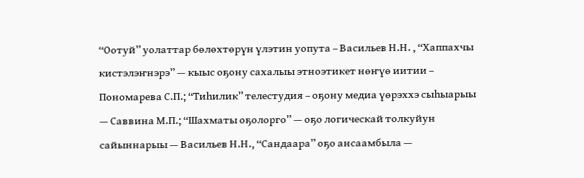“Оотуй” уолаттар бөлөхтөрүн үлэтин уопута – Васильев Н.Н. , “Хаппахчы кистэлэҥнэрэ” — кыыс оҕону сахалыы этноэтикет нөҥүө иитии – Пономарева С.П.; “Тиһилик” телестудия – оҕону медиа үөрэххэ сыһыарыы — Саввина М.П.; “Шахматы оҕолорго” — оҕо логическай толкуйун сайыннарыы — Васильев Н.Н., “Сандаара” оҕо ансаамбыла —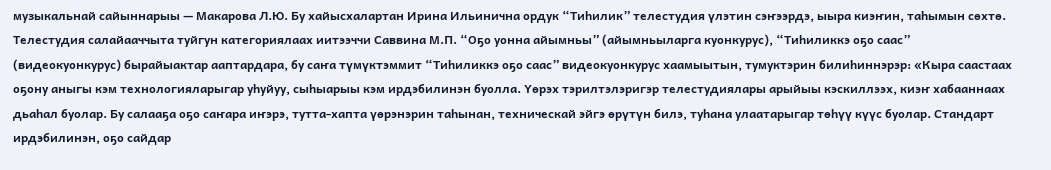музыкальнай сайыннарыы — Макарова Л.Ю. Бу хайысхалартан Ирина Ильинична ордук “Тиһилик” телестудия үлэтин сэҥээрдэ, ыыра киэҥин, таһымын сөхтө. Телестудия салайааччыта туйгун категориялаах иитээччи Саввина М.П. “Оҕо уонна айымньы” (айымньыларга куонкурус), “Тиһиликкэ оҕо саас” (видеокуонкурус) бырайыактар ааптардара, бу саҥа түмүктэммит “Тиһиликкэ оҕо саас” видеокуонкурус хаамыытын, тумуктэрин билиһиннэрэр: «Кыра саастаах оҕону аныгы кэм технологияларыгар уһуйуу, сыһыарыы кэм ирдэбилинэн буолла. Үөрэх тэрилтэлэригэр телестудиялары арыйыы кэскиллээх, киэҥ хабааннаах дьаһал буолар. Бу салааҕа оҕо саҥара иҥэрэ, тутта-хапта үөрэнэрин таһынан, техническай эйгэ өрүтүн билэ, туһана улаатарыгар төһүү күүс буолар. Стандарт ирдэбилинэн, оҕо сайдар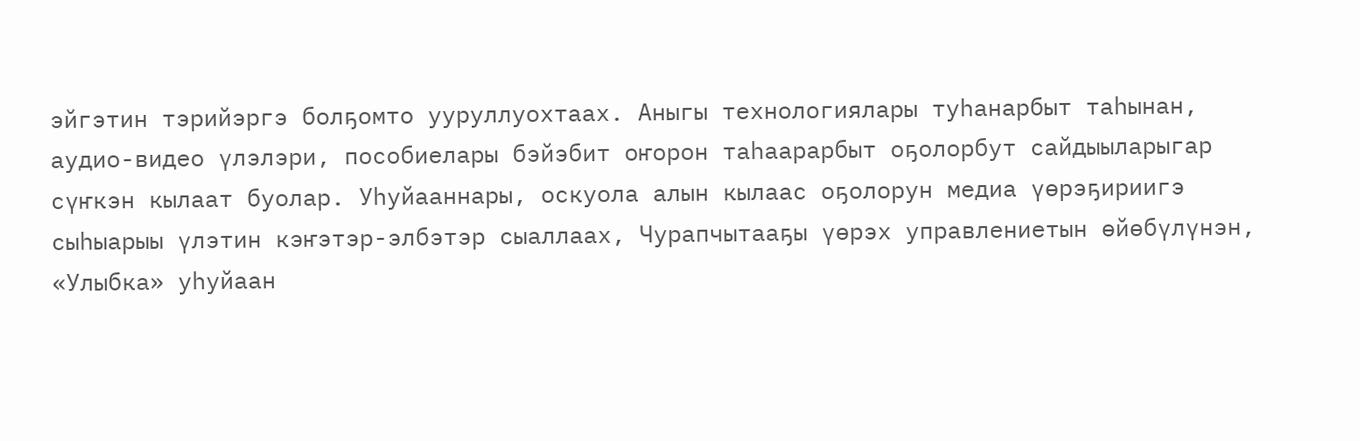эйгэтин тэрийэргэ болҕомто ууруллуохтаах. Аныгы технологиялары туһанарбыт таһынан, аудио-видео үлэлэри, пособиелары бэйэбит оҥорон таһаарарбыт оҕолорбут сайдыыларыгар сүҥкэн кылаат буолар. Уһуйааннары, оскуола алын кылаас оҕолорун медиа үөрэҕириигэ сыһыарыы үлэтин кэҥэтэр-элбэтэр сыаллаах, Чурапчытааҕы үөрэх управлениетын өйөбүлүнэн, «Улыбка» уһуйаан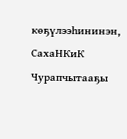көҕүлээһининэн, СахаНКиК Чурапчытааҕы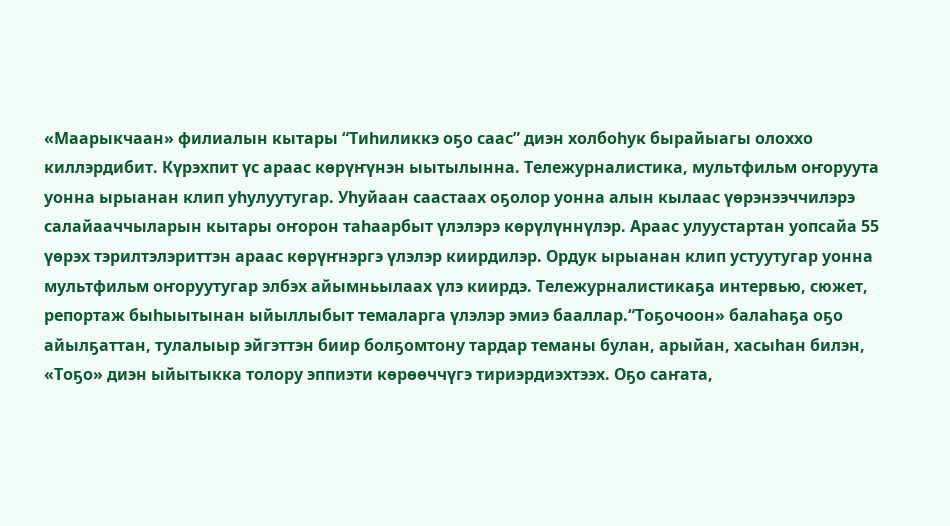«Маарыкчаан» филиалын кытары “Тиһиликкэ оҕо саас” диэн холбоһук бырайыагы олоххо киллэрдибит. Күрэхпит үс араас көрүҥүнэн ыытылынна. Тележурналистика, мультфильм оҥоруута уонна ырыанан клип уһулуутугар. Уһуйаан саастаах оҕолор уонна алын кылаас үөрэнээччилэрэ салайааччыларын кытары оҥорон таһаарбыт үлэлэрэ көрүлүннүлэр. Араас улуустартан уопсайа 55 үөрэх тэрилтэлэриттэн араас көрүҥнэргэ үлэлэр киирдилэр. Ордук ырыанан клип устуутугар уонна мультфильм оҥоруутугар элбэх айымньылаах үлэ киирдэ. Тележурналистикаҕа интервью, сюжет, репортаж быһыытынан ыйыллыбыт темаларга үлэлэр эмиэ бааллар.“Тоҕочоон» балаһаҕа оҕо айылҕаттан, тулалыыр эйгэттэн биир болҕомтону тардар теманы булан, арыйан, хасыһан билэн, «Тоҕо» диэн ыйытыкка толору эппиэти көрөөччүгэ тириэрдиэхтээх. Оҕо саҥата,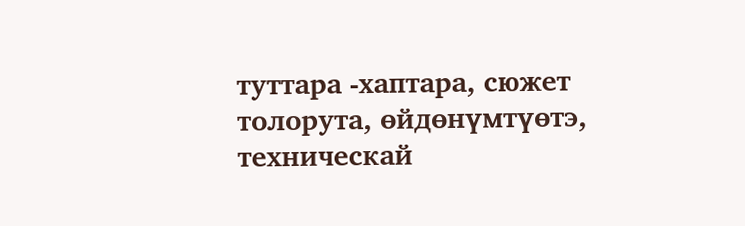туттара -хаптара, сюжет толорута, өйдөнүмтүөтэ, техническай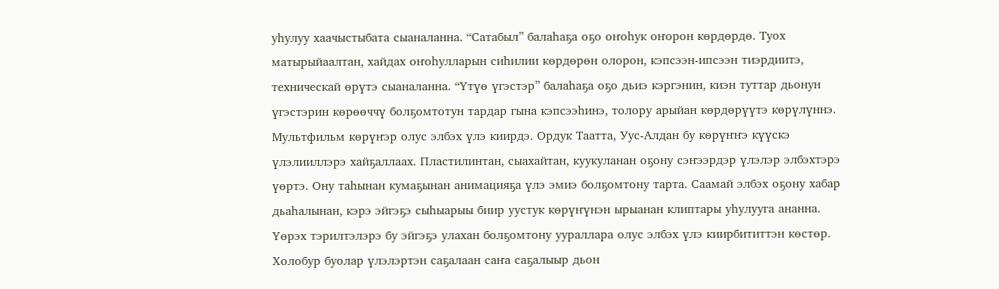уһулуу хаачыстыбата сыаналанна. “Сатабыл” балаһаҕа оҕо оҥоһук оҥорон көрдөрдө. Туох матырыйаалтан, хайдах оҥоһулларын сиһилии көрдөрөн олорон, кэпсээн-ипсээн тиэрдиитэ, техническай өрүтэ сыаналанна. “Үтүө үгэстэр” балаһаҕа оҕо дьиэ кэргэнин, киэн туттар дьонун үгэстэрин көрөөччү болҕомтотун тардар гына кэпсээһинэ, толору арыйан көрдөрүүтэ көрүлүннэ. Мультфильм көрүҥэр олус элбэх үлэ киирдэ. Ордук Таатта, Уус-Алдан бу көрүҥҥэ күүскэ үлэлииллэрэ хайҕаллаах. Пластилинтан, сыахайтан, куукуланан оҕону сэҥээрдэр үлэлэр элбэхтэрэ үөртэ. Ону таһынан кумаҕынан анимацияҕа үлэ эмиэ болҕомтону тарта. Саамай элбэх оҕону хабар дьаһалынан, кэрэ эйгэҕэ сыһыарыы биир уустук көрүҥүнэн ырыанан клиптары уһулууга ананна. Үөрэх тэрилтэлэрэ бу эйгэҕэ улахан болҕомтону уураллара олус элбэх үлэ киирбититтэн көстөр. Холобур буолар үлэлэртэн саҕалаан саҥа саҕалыыр дьон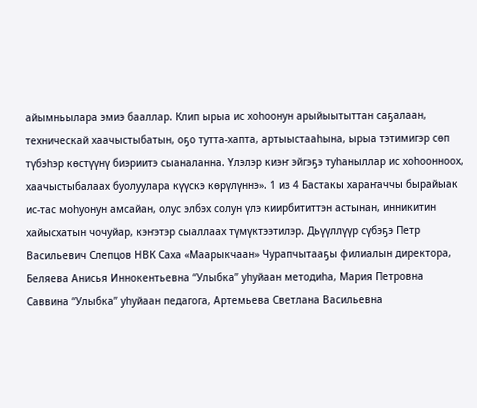айымньылара эмиэ бааллар. Клип ырыа ис хоһоонун арыйыытыттан саҕалаан, техническай хаачыстыбатын, оҕо тутта-хапта, артыыстааһына, ырыа тэтимигэр сөп түбэһэр көстүүнү биэриитэ сыаналанна. Үлэлэр киэҥ эйгэҕэ туһаныллар ис хоһоонноох, хаачыстыбалаах буолуулара күүскэ көрүлүннэ». 1 из 4 Бастакы хараҥаччы бырайыак ис-тас моһуонун амсайан, олус элбэх солун үлэ киирбититтэн астынан, инникитин хайысхатын чочуйар, кэҥэтэр сыаллаах түмүктээтилэр. Дьүүллүүр сүбэҕэ Петр Васильевич Слепцов НВК Саха «Маарыкчаан» Чурапчытааҕы филиалын директора, Беляева Анисья Иннокентьевна “Улыбка” уһуйаан методиһа, Мария Петровна Саввина “Улыбка” уһуйаан педагога, Артемьева Светлана Васильевна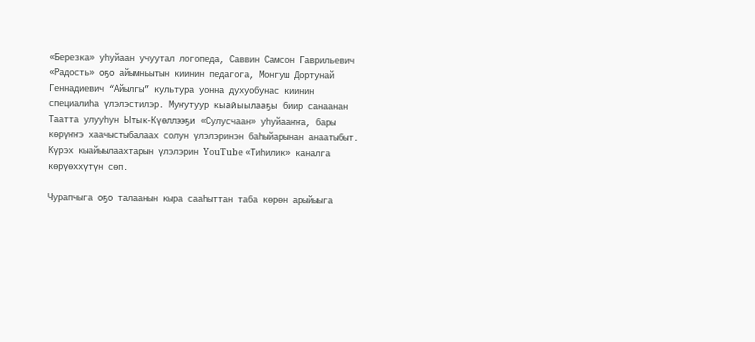«Березка» уһуйаан учуутал логопеда, Саввин Самсон Гаврильевич «Радость» оҕо айымньытын киинин педагога, Монгуш Дортунай Геннадиевич “Айылгы” культура уонна духуобунас киинин специалиһа үлэлэстилэр. Муҥутуур кыайыылааҕы биир санаанан Таатта улууһун Ытык-Күөллээҕи «Сулусчаан» уһуйааҥҥа, бары көрүҥҥэ хаачыстыбалаах солун үлэлэринэн баһыйарынан анаатыбыт. Күрэх кыайыылаахтарын үлэлэрин YouTube «Тиһилик» каналга көрүөххүтүн сөп.

Чурапчыга оҕо талаанын кыра сааһыттан таба көрөн арыйыыга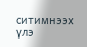ситимнээх үлэ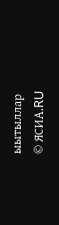ыытыллар
© ЯСИА.RU